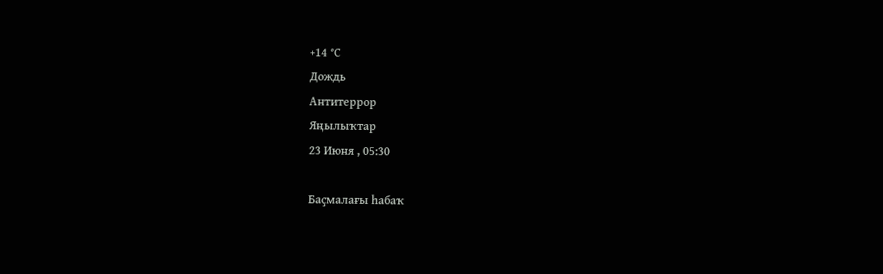+14 °С
Дождь
Антитеррор
Яңылыҡтар
23 Июня , 05:30

Баҫмалағы һабаҡ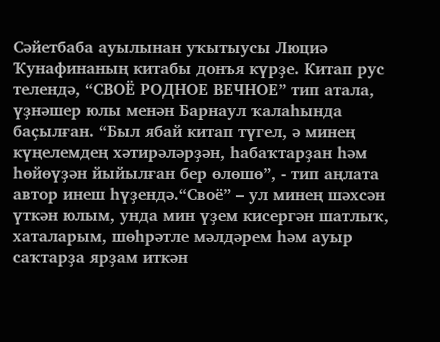Сәйетбаба ауылынан уҡытыусы Люциә Ҡунафинаның китабы донъя күрҙе. Китап рус телендә, “СВОЁ РОДНОЕ ВЕЧНОЕ” тип атала, үҙнәшер юлы менән Барнаул ҡалаһында баҫылған. “Был ябай китап түгел, ә минең күңелемдең хәтирәләрҙән, һабаҡтарҙан һәм һөйөүҙән йыйылған бер өлөшө”, - тип аңлата автор инеш һүҙендә.“Своё” – ул минең шәхсән үткән юлым, унда мин үҙем кисергән шатлыҡ, хаталарым, шөһрәтле мәлдәрем һәм ауыр саҡтарҙа ярҙам иткән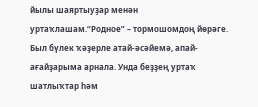йылы шаяртыуҙар менән уртаҡлашам.“Родное” – тормошомдоң йөрәге. Был бүлек ҡәҙерле атай-әсәйемә, апай-ағайҙарыма арнала. Унда беҙҙең уртаҡ шатлыҡтар һәм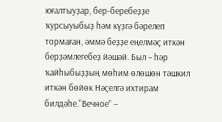юғалтыуҙар, бер-беребеҙҙе ҡурсыуыбыҙ һәм күҙгә бәрелеп тормаған, әммә беҙҙе еңелмәҫ иткән берҙәмлегебеҙ йәшәй. Был – һәр ҡайһыбыҙҙың мөһим өлөшөн тәшкил иткән бөйөк Нәҫелгә ихтирам билдәһе.“Вечное” –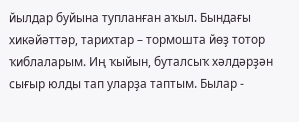йылдар буйына тупланған аҡыл. Бындағы хикәйәттәр, тарихтар – тормошта йөҙ тотор ҡиблаларым. Иң ҡыйын, буталсыҡ хәлдәрҙән сығыр юлды тап уларҙа таптым. Былар -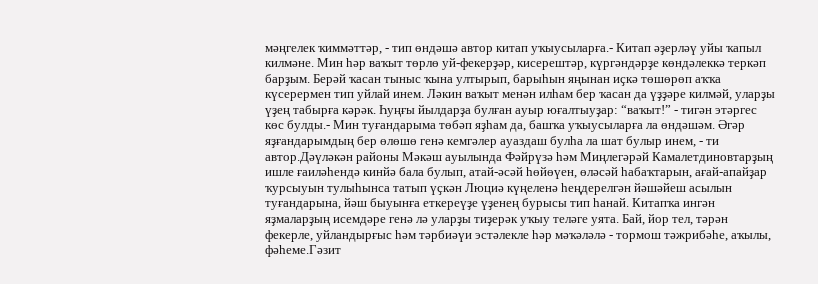мәңгелек ҡиммәттәр, - тип өндәшә автор китап уҡыусыларға.- Китап әҙерләү уйы ҡапыл килмәне. Мин һәр ваҡыт төрлө уй-фекерҙәр, кисерештәр, күргәндәрҙе көндәлеккә теркәп барҙым. Берәй ҡасан тыныс ҡына ултырып, барыһын яңынан иҫкә төшөрөп аҡҡа күсерермен тип уйлай инем. Ләкин ваҡыт менән илһам бер ҡасан да үҙҙәре килмәй, уларҙы үҙең табырға кәрәк. Һуңғы йылдарҙа булған ауыр юғалтыуҙар: “ваҡыт!” - тигән этәргес көс булды.- Мин туғандарыма төбәп яҙһам да, башҡа уҡыусыларға ла өндәшәм. Әгәр яҙғандарымдың бер өлөшө генә кемгәлер ауаздаш булһа ла шат булыр инем, - ти автор.Дәүләкән районы Мәкәш ауылында Фәйрүзә һәм Миңлегәрәй Камалетдиновтарҙың ишле ғаиләһендә кинйә бала булып, атай-әсәй һөйөүен, өләсәй һабаҡтарын, ағай-апайҙар ҡурсыуын тулыһынса татып үҫкән Люциә күңеленә һеңдерелгән йәшәйеш асылын туғандарына, йәш быуынға еткереүҙе үҙенең бурысы тип һанай. Китапҡа ингән яҙмаларҙың исемдәре генә лә уларҙы тиҙерәк уҡыу теләге уята. Бай, йор тел, тәрән фекерле, уйландырғыс һәм тәрбиәүи эстәлекле һәр мәҡәләлә - тормош тәжрибәһе, аҡылы, фәһеме.Гәзит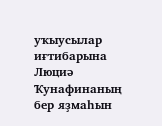уҡыусылар иғтибарына Люциә Ҡунафинаның бер яҙмаһын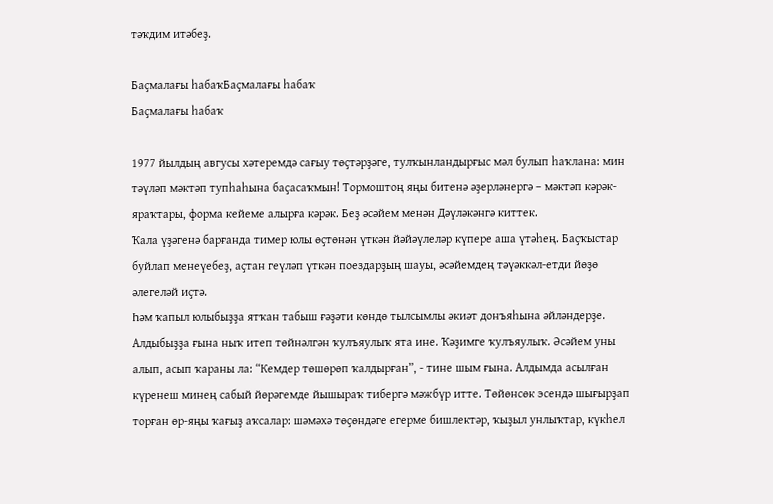тәҡдим итәбеҙ.

Баҫмалағы һабаҡБаҫмалағы һабаҡ
Баҫмалағы һабаҡ

1977 йылдың авгусы хәтеремдә сағыу төҫтәрҙәге, тулҡынландырғыс мәл булып һаҡлана: мин тәүләп мәктәп тупһаһына баҫасаҡмын! Тормоштоң яңы битенә әҙерләнергә – мәктәп кәрәк-яраҡтары, форма кейеме алырға кәрәк. Беҙ әсәйем менән Дәүләкәнгә киттек.
Ҡала үҙәгенә барғанда тимер юлы өҫтөнән үткән йәйәүлеләр күпере аша үтәһең. Баҫҡыстар буйлап менеүебеҙ, аҫтан геүләп үткән поездарҙың шауы, әсәйемдең тәүәккәл-етди йөҙө әлегеләй иҫтә.
Һәм ҡапыл юлыбыҙҙа ятҡан табыш ғәҙәти көндө тылсымлы әкиәт донъяһына әйләндерҙе. Алдыбыҙҙа ғына ныҡ итеп төйнәлгән ҡулъяулыҡ ята ине. Ҡәҙимге ҡулъяулыҡ. Әсәйем уны алып, асып ҡараны ла: “Кемдер төшөрөп ҡалдырған”, - тине шым ғына. Алдымда асылған күренеш минең сабый йөрәгемде йышыраҡ тибергә мәжбүр итте. Төйөнсөк эсендә шығырҙап торған өр-яңы ҡағыҙ аҡсалар: шәмәхә төҫөндәге егерме бишлектәр, ҡыҙыл унлыҡтар, күкһел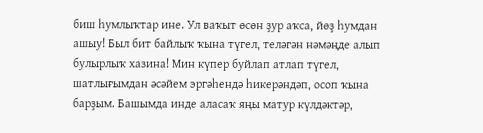биш һумлыҡтар ине. Ул ваҡыт өсөн ҙур аҡса, йөҙ һумдан ашыу! Был бит байлыҡ ҡына түгел, теләгән нәмәңде алып булырлыҡ хазина! Мин күпер буйлап атлап түгел, шатлығымдан әсәйем эргәһендә һикерәндәп, осоп ҡына барҙым. Башымда инде аласаҡ яңы матур күлдәктәр,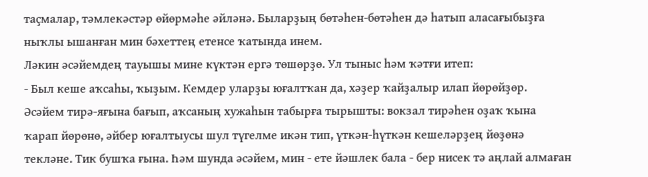таҫмалар, тәмлекәстәр өйөрмәһе әйләнә. Быларҙың бөтәһен-бөтәһен дә һатып аласағыбыҙға ныҡлы ышанған мин бәхеттең етенсе ҡатында инем.
Ләкин әсәйемдең тауышы мине күктән ергә төшөрҙө. Ул тыныс һәм ҡәтғи итеп:
- Был кеше аҡсаһы, ҡыҙым. Кемдер уларҙы юғалтҡан да, хәҙер ҡайҙалыр илап йөрөйҙөр.
Әсәйем тирә-яғына бағып, аҡсаның хужаһын табырға тырышты: вокзал тирәһен оҙаҡ ҡына ҡарап йөрөнө, әйбер юғалтыусы шул түгелме икән тип, үткән-һүткән кешеләрҙең йөҙөнә текләне. Тик бушҡа ғына. Һәм шунда әсәйем, мин - ете йәшлек бала - бер нисек тә аңлай алмаған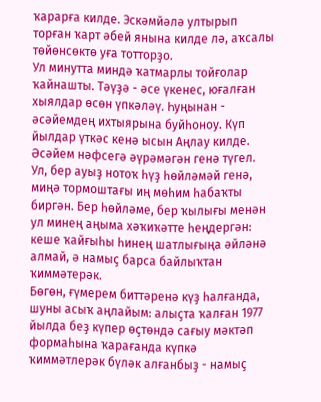ҡарарға килде. Эскәмйәлә ултырып торған ҡарт әбей янына килде лә, аҡсалы төйөнсөктө уға тотторҙо.
Ул минутта миндә ҡатмарлы тойғолар ҡайнашты. Тәүҙә - әсе үкенес, юғалған хыялдар өсөн үпкәләү. Һуңынан - әсәйемдең ихтыярына буйһоноу. Күп йылдар үткәс кенә ысын Аңлау килде. Әсәйем нәфсегә әүрәмәгән генә түгел. Ул, бер ауыҙ нотоҡ һүҙ һөйләмәй генә, миңә тормоштағы иң мөһим һабаҡты биргән. Бер һөйләме, бер ҡылығы менән ул минең аңыма хәҡиҡәтте һеңдергән: кеше ҡайғыһы һинең шатлығыңа әйләнә алмай, ә намыҫ барса байлыҡтан ҡиммәтерәк.
Бөгөн, ғүмерем биттәренә күҙ һалғанда, шуны асыҡ аңлайым: алыҫта ҡалған 1977 йылда беҙ күпер өҫтөндә сағыу мәктәп формаһына ҡарағанда күпкә ҡиммәтлерәк бүләк алғанбыҙ - намыҫ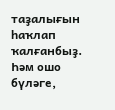таҙалығын һаҡлап ҡалғанбыҙ. Һәм ошо бүләге,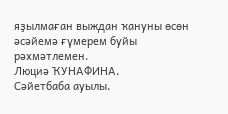яҙылмаған выждан ҡануны өсөн әсәйемә ғүмерем буйы рәхмәтлемен.
Люциә ҠУНАФИНА.
Сәйетбаба ауылы.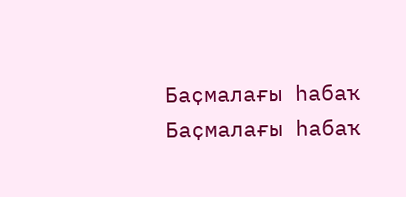Баҫмалағы һабаҡ
Баҫмалағы һабаҡ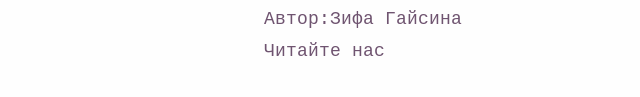Автор:Зифа Гайсина
Читайте нас